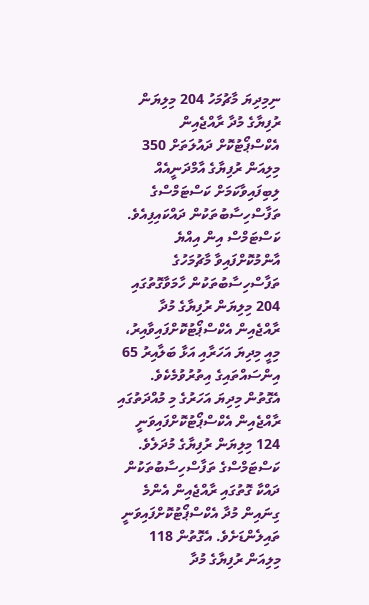ނިމިދިޔަ މާޗުމަހު 204 މިލިޔަން ރުފިޔާގެ މުދާ ރާއްޖެއިން އެކްސްޕޯޓުކޮށް ދައުލަތަށް 350 މިލިއަން ރުފިޔާގެ އާމްދަނީއެއް ލިބިފައިވާކަމަށް ކަސްޓަމްސްގެ ތަފާސްހިސާބުތަކުން ދައްކައިފިއެވެ.
ކަސްޓަމްސް އިން އިއްޔެ އާންމުކޮށްފައިވާ މާޗުމަހުގެ ތަފާސްހިސާބުތަކުން ހާމަވާގޮތުގައި 204 މިލިޔަން ރުފިޔާގެ މުދާ ރާއްޖެއިން އެކްސްޕޯޓުކޮށްފައިވާއިރު، މިއީ މިދިޔަ އަހަރާއި އަޅާ ބަލާއިރު 65 އިންސައްތައިގެ އިތުރުވުމެކެވެ. އެގޮތުން މިދިޔަ އަހަރުގެ މި މުއްދަތުގައި ރާއްޖެއިން އެކްސްޕޯޓުކޮށްފައިވަނީ 124 މިލިޔަން ރުފިޔާގެ މުދަލެވެ.
ކަސްޓަމްސްގެ ތަފާސްހިސާބުތަކުން ދައްކާ ގޮތުގައި ރާއްޖެއިން އެންމެ ގިނައިން މުދާ އެކްސްޕޯޓުކޮށްފައިވަނީ ތައިލެންޑަށެވެ. އެގޮތުން 118 މިލިއަން ރުފިޔާގެ މުދާ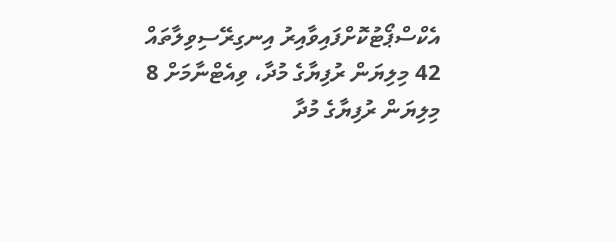އެކްސްޕޯޓުކޮށްފައިވާއިރު އިނގިރޭސިވިލާތައް 42 މިލިޔަން ރުފިޔާގެ މުދާ، ވިއެޓްނާމަށް 8 މިލިޔަން ރުފިޔާގެ މުދާ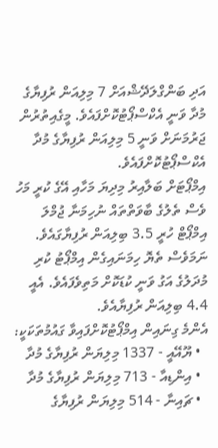އަދި ބަންގްލަދޭޝްއަށް 7 މިލިއަން ރުފިޔާގެ މުދާ ވަނީ އެކްސްޕޯޓުކޮށްފައެވެ. މީގެއިތުރުން ޖަރުމަނަށް ވަނީ 5 މިލިއަން ރުފިޔާގެ މުދާ އެކްސްޕޯޓުކޮށްފައެވެ.
އިމްޕޯޓަށް ބަލާއިރު މިދިޔަ މަހާއި އޭގެ ކުރީ މަހު ވެސް ތެލުގެ ބާވަތްތައް ނުހިމަނާ ޖުމްލަ އިމްޕޯޓް ހުރީ 3.5 ބިލިއަން ރުފިޔާގައެވެ. ނަމަވެސް ތެޔޮ ހިމަނައިގެން އިމްޕޯޓު ކުރި މުދަލުގެ އަގު ވަނީ ކުޑަކޮށް މަތިވެފައެވެ. އެއީ 4.4 ބިލިއަން ރުފިޔާއެވެ.
އެންމެ ގިނައިން އިމްޕޯޓުކޮށްފައިވާ ގައުމުތަކަކީ:
  • ޔޫއޭއީ - 1337 މިލިޔަން ރުފިޔާގެ މުދާ
  • އިންޑިއާ - 713 މިލިޔަން ރުފިޔާގެ މުދާ
  • ޗައިނާ - 514 މިލިޔަން ރުފިޔާގެ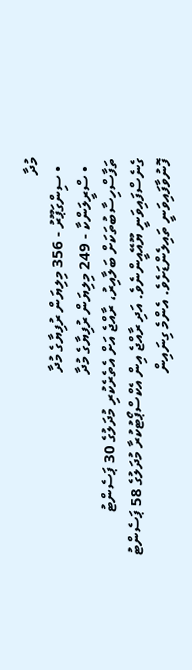މުދާ
  • ސިންގަޕޫރު - 356 މިލިޔަން ރުފިޔާގެ މުދާ
  • ސްރީލަންކާ - 249 މިލިޔަން ރުފިޔާގެ މުދާ
ތަފާސްހިސާބުތަކަށް ބަލާއިރު، ރާއްޖެ އަށް އެތެރެކުރި މުދަލުގެ 30 ޕަސެންޓު ގެނެސްފައިވަނީ ޔޫއޭއީންނެވެ. އަދި ރާއްޖެ އިން އެކްސްޕޯޓުކުރާ މުދަލުގެ 58 ޕަސެންޓު ފޮނުވާފައިވަނީ ތައިލެންޑަށެވެ. އެންމެ ގިނައިން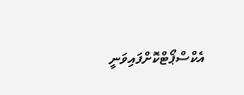އެކްސްޕޯޓްކޮށްފައިވަނީ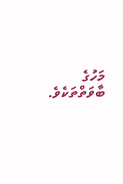މަހުގެ ބާވަތްތަކެވެ.